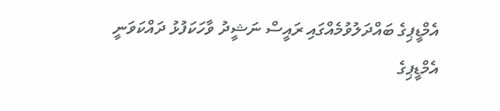އެމްޑީޕިގެ ބައްދަލުވުމެއްގައި ރައީސް ނަޝީދު ވާހަކަފުޅު ދައްކަވަނީ
އެމްޑީޕިގެ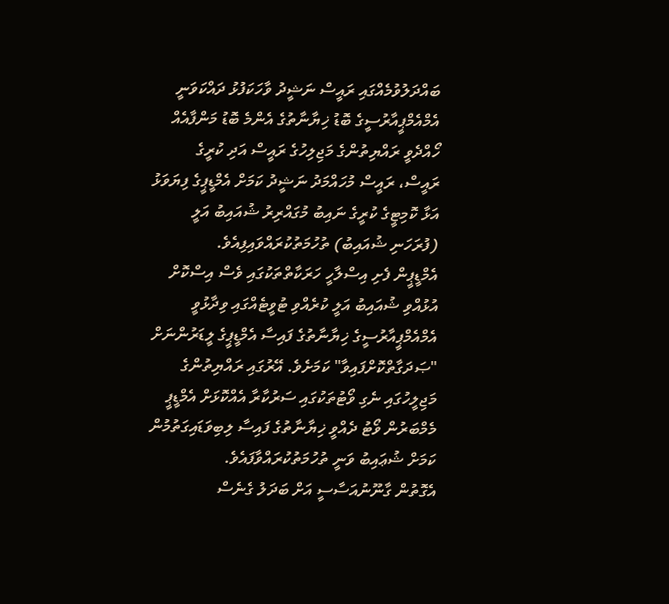ބައްދަލުވުމެއްގައި ރައީސް ނަޝީދު ވާހަކަފުޅު ދައްކަވަނީ
އެމްއެމްޕީއާރުސީގެ ބޮޑު ޚިޔާނާތުގެ އެންމެ ބޮޑު މަންފާއެއް ހޯއްދެވީ ރައްޔިތުންގެ މަޖިލިހުގެ ރައީސް އަދި ކުރީގެ ރައީސް، ރައީސް މުހައްމަދު ނަޝީދު ކަމަށް އެމްޑީޕީގެ ފިޔަވަޅު އަޅާ ކޮމިޓީގެ ކުރީގެ ނައިބު މުގައްރިރު ޝުއައިބު އަލީ (ފުރަހަނި ޝުއައިބު) ތުހުމަތުކުރައްވައިފިއެވެ.
އެމްޑީޕީން ފެށި އިސްލާހީ ހަރަކާތްތަކުގައި ވެސް އިސްކޮށް އުޅުއްވި ޝުއައިބު އަލީ ކުރެއްވި ޓުވީޓެއްގައި ވިދާޅުވީ އެމްއެމްޕީއާރުސީގެ ޚިޔާނާތުގެ ފައިސާ އެމްޑީޕީގެ ލީޑަރުންނަށް "ޞަދަގާތްކޮށްފައިވާ" ކަމަށެވެ. އޭރުގައި ރައްޔިތުންގެ މަޖިލީހުގައި ނެގި ވޯޓުތަކުގައި ސަރުކާރާ އެއްކޮޅަށް އެމްޑީޕީ މެމްބަރުން ވޯޓު ދެއްވީ ޚިޔާނާތުގެ ފައިސާ ލިބިވަޑައިގަތުމުން ކަމަށް ޝުޢައިބު ވަނީ ތުހުމަތުކުރައްވާފައެވެ.
އެގޮތުން ގާނޫނުއަސާސީ އަށް ބަދަލު ގެނެސް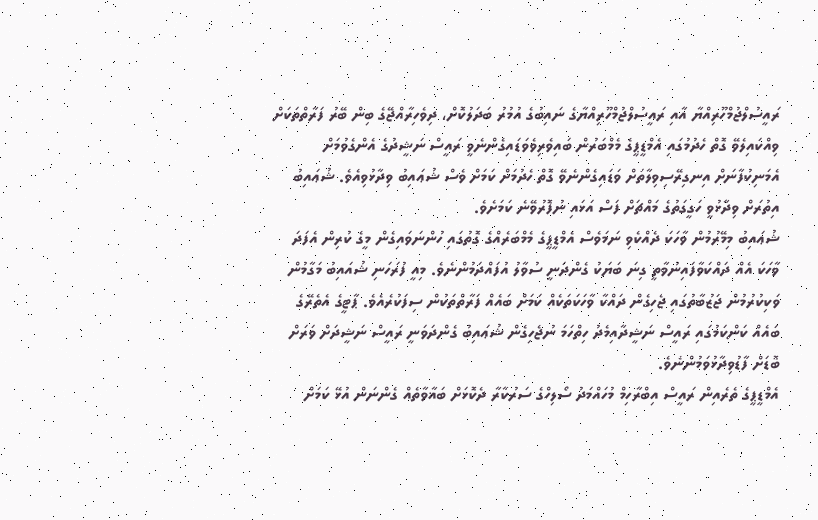ރައީސުލްޖުމްހޫރިއްޔާ އާއި ރައީސުލްޖުމްހޫރިއްޔާގެ ނައިބުގެ އުމުރު ބަދަލުކޮށް، ދިވެހިރާއްޖޭގެ ބިން ބޭރު ފަރާތްތަކަށް ވިއްކައިލެވޭ ގޮތް ހެދުމުގައި އެމްޑީޕީގެ މެމްބަރުން ބައިވެރިވެވަޑައިގެންނެވީ ރައީސް ނަޝީދުގެ އެންގެވުމަށް އެމަނިކުފާނަށް އިނގިރޭސިވިލާތަށް ވަޑައިގެންނެވޭ ގޮތް ހެދުމަށް ކަމަށް ވެސް ޝުޢައިބު ވިދާޅުވިއެވެ. ޝުޢައިބު އިތުރަށް ވިދާޅުވީ ހަގީގަތުގެ މައްޗަށް ފަސް އަޅައި ނުފޮރުވޭނެ ކަމަށެވެ.
ޝުޢައިބު މިމޭރުމުން ވާހަކަ ދެއްކެވި ނަމަވެސް އެމްޑީޕީގެ މެމްބަރެއްގެ ގޮތުގައި ހުންނަވައިގެން މީގެ ކުރިން އެފަދަ ވާހަކަ އެއް ދައްކަވާފައިނުވާތީ ގިނަ ބަޔަކު ގެންދަނީ ސުވާލު އުފައްދަމުންނެވެ. މިއީ ފުރަހަނި ޝުއައިބު މަގާމުން ވަކިކުރުމުން ޖަޒުބާތުގައި ޖެހިގެން ދައްކާ ވާހަކަތަކެއް ކަމަށް ބައެއް ފަރާތްތަކުން ސިފަކުރެއެވެ. ޕާޓީގެ އެތެރޭގެ ބައެއް ކަންކަމުގައި ރައީސް ނަޝީދާއިމެދު ހިތްހަމަ ނުޖެހިގެން ޝުޢައިބު ގެންދަވަނީ ރައީސް ނަޝީދަށް ވަރަށް ބޮޑަށް ފާޑުވިދާޅުވަމުންނެވެ.
އެމްޑީޕީގެ ތެރެއިން ރައީސް އިބްރާހިމް މުހައްމަދު ސޯލިހްގެ ސަރުކާރާ ދެކޮޅަށް ބަޣާވާތެއް ގެންނަން އުޅޭ ކަމަށް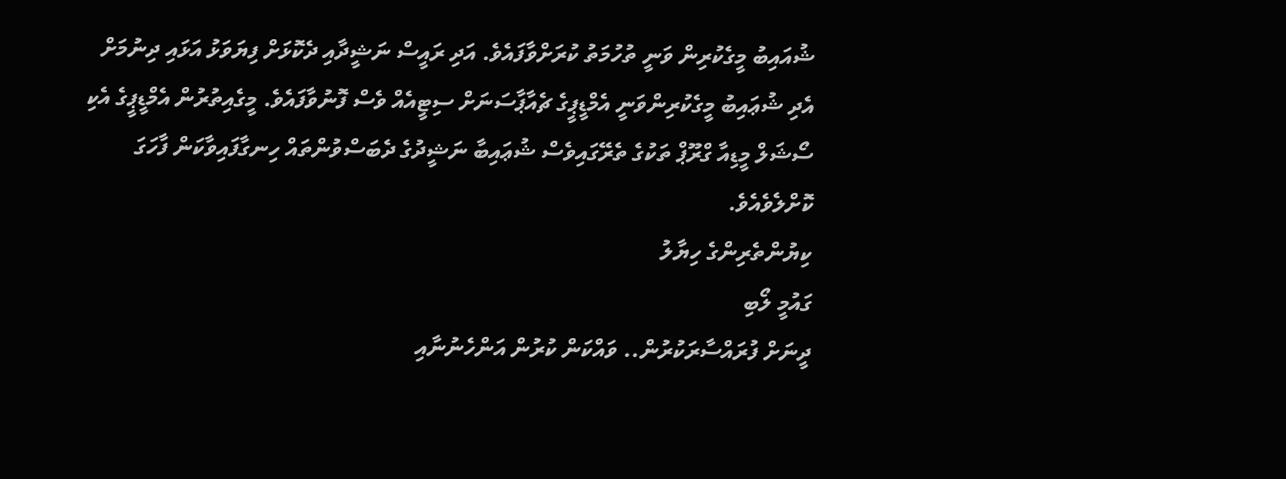ޝުއައިބު މީގެކުރިން ވަނީ ތުހުމަތު ކުރަށްވާފައެވެ. އަދި ރައީސް ނަޝީދާއި ދެކޮޅަށް ފިޔަވަޅު އަޅައި ދިނުމަށް އެދި ޝުޢައިބު މީގެކުރިންވަނީ އެމްޑީޕީގެ ޗެއާޕާސަނަށް ސިޓީއެއް ވެސް ފޮނުވާފައެވެ. މީގެއިތުރުން އެމްޑީޕީގެ އެކި ސޯޝަލް މީޑިއާ ގްރޫޕް ތަކުގެ ތެރޭގައިވެސް ޝުޢައިބާ ނަޝީދުގެ ދެބަސްވުންތައް ހިނގާފައިވާކަން ފާހަގަ ކޮށްލެވެއެވެ.
ކިޔުންތެރިންގެ ހިޔާލު
ގައުމީ ލޯބި
ދީނަށް ފުރައްސާރަކުރުން.. ވައްކަން ކުރުން އަންހެނުނާއި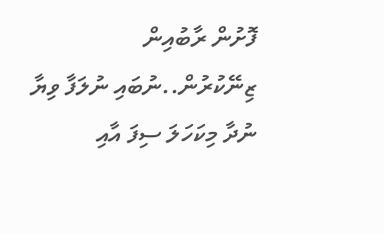ފޮށުން ރާބުއިން ޒިނޭކުރުން..ނުބައި ނުލަފާ ވިޔާ ނުދާ މިކަހަލަ ސިފަ އާއި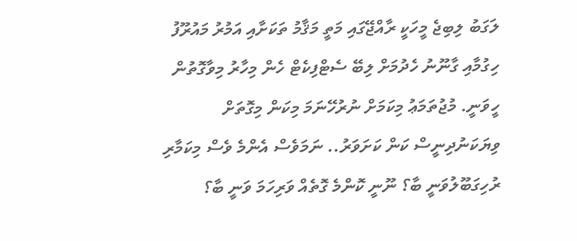ލަގަބު ލިބިޖެ މީހަކީ ރާއްޖޭގައި މަތީ މަޤާމު ތަކަށާއި އަމުރު މައުރޫފު ހިގުމާއި ގާނޫނު ހެދުމަށް ލިބޭ ސެޓްފިކެޓް ހެން މިހާރު މިވާގޮތުން ހީވަނީ. މުޖުތަމަޢު މިކަމަށް ނުރުހޭނަމަ މިކަން މިގޮތަށް ވިޔަކަނުދިނީސް ކަން ކަށަވަރު.. ނަމަވެސް އެންމެ ވެސް މިކަމާރި ރުހިގަބޫލުވަނީ ބާ؟ ނޫނީ ކޮންމެ ގޮތެއް ވަރިހަމަ ވަނީ ބާ؟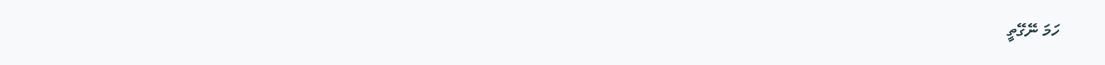ހަމަ ނޭގޭތީ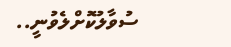ސުވާލުކޮށްލެވުނީ..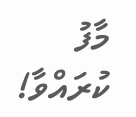މާފު ކުރައްވާ!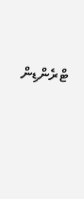ޓްރެންޑިން